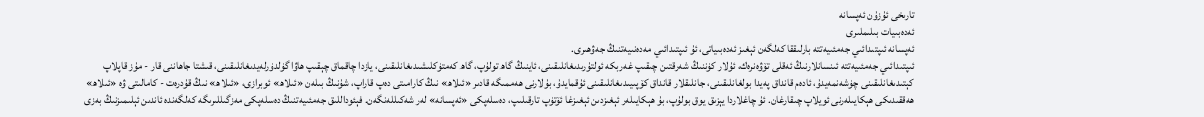تارىخى ئۇزۇن ئەپسانە
ئەدەبىيات بىلىملىرى
ئەپسانە ئىپتىدائىي جەمئىيەتتە بارلىققا كەلگەن ئېغىز ئەدەبىياتى، ئۇ ئىپتىدائىي مەدەنىيەتنىڭ جەۋھىرى.
ئىپتىدائىي جەمئىيەتتە ئىنسانلارنىڭ ئەقلى تۆۋەنرەك، ئۇلار كۈننىڭ شەرقتىن چىقىپ غەربكە ئولتۇرىدىغانلىقىنى، ئاينىڭ گاھ تولۇپ، گاھ كەمتۈكلىشىدىغانلىقىنى، يازدا چاقماق چېقىپ ھاۋا گۈلدۈرلەيدىغانلىقىنى، قىشتا جاھاننى قار - مۇز قاپلاپ كېتىدىغانلىقىنى چۈشەنمەيدۇ، ئادەم قانداق پەيدا بولغانلىقىنى، جانلىقلار قانداق كۆپىيىدىغانلىقىنى ئۇقمايدۇ، بۇلارنى ھەممىگە قادىر «ئىلاھ» نىڭ كارامىتى دەپ قاراپ، شۇنىڭ بىلەن «ئىلاھ» ئوبرازى، «ئىلاھ» نىڭ قۇدرەت - كامالىتى ۋە «ئىلاھ» ھەققىدىكى ھېكايىلەرنى ئويلاپ چىقارغان. ئۇ چاغلاردا يېزىق يوق بولۇپ، بۇ ھېكايىلەر ئېغىزدىن ئېغىزغا ئۆتۈپ تارقىلىپ، دەسلەپكى «ئەپسانە» لەر شەكىللەنگەن. فېئوداللىق جەمئىيەتنىڭ دەسلەپكى مەزگىللىرىگە كەلگەندە ئاندىن ئېلىمىزنىڭ بەزى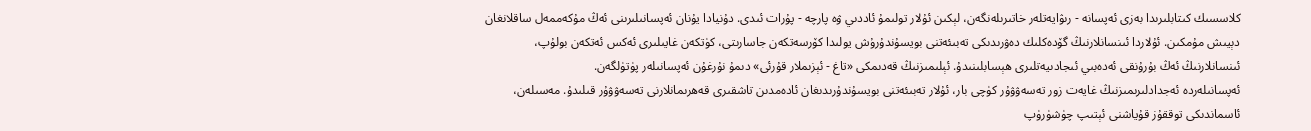كلاسسىك كىتابلىرىدا بەزى ئەپسانە - رىۋايەتلەر خاتىرىلەنگەن، لېكىن ئۇلار تولىمۇ ئاددىي ۋە پارچە - پۇرات ئىدى. دۇنيادا يۇنان ئەپسانىلىرىنى ئەڭ مۇكەممەل ساقلانغان دېيىش مۇمكىن. ئۇلاردا ئىنسانلارنىڭ گۆدەكلىك دەۋرىدىكى تەبىئەتنى بويسۇندۇرۇش يولىدا كۆرسەتكەن جاسارىتى، كۈتكەن غايىلىرى ئەكس ئەتكەن بولۇپ، ئىنسانلارنىڭ ئەڭ بۇرۇنقى ئەدەبىي ئىجادىيەتلىرى ھېسابلىنىدۇ. ئېلىمىزنىڭ قەدىمكى «تاغ - ئېزىملار قۇرئى» دىمۇ نۇرغۇن ئەپسانىلەر پۈتۈلگەن.
ئەپسانىلەردە ئەجدادلىرىمىزنىڭ غايەت زور تەسەۋۋۇر كۈچى بار، ئۇلار تەبىئەتنى بويسۇندۇرىدىغان ئادەمدىن تاشقىرى قەھرىمانلارنى تەسەۋۋۇر قىلىدۇ. مەسىلەن، ئاسماندىكى توققۇز قۇياشنى ئېتىپ چۈشۈرۈپ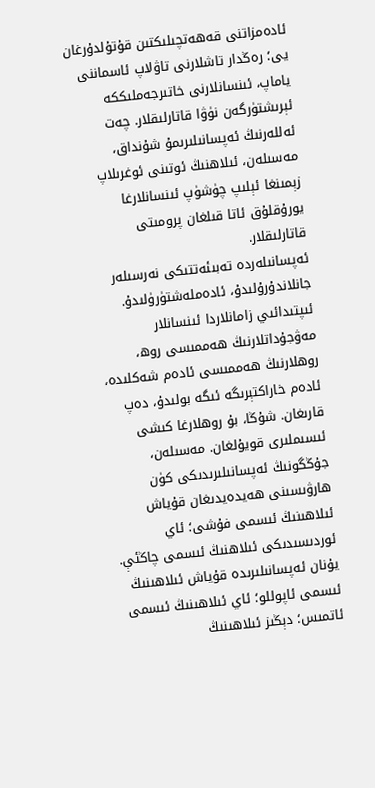ئادەمزاتنى قەھەتچىلىكتىن قۇتۇلدۇرغان يى؛ رەڭدار تاشلارنى تاۋلاپ ئاسماننى ياماپ، ئىنسانلارنى خاتىرجەملىككە ئېرىشتۈرگەن نۈۋا قاتارلىقلار. چەت ئەللەرنىڭ ئەپسانىلىرىمۇ شۇنداق، مەسىلەن، ئىلاھنىڭ ئوتىنى ئوغرىلاپ زېمىنغا ئېلىپ چۈشۈپ ئىنسانلارغا يورۇقلۇق ئاتا قىلغان پرومىتى قاتارلىقلار.
ئەپسانىلەردە تەبىئەتتىكى نەرسىلەر جانلاندۇرۇلىدۇ، ئادەملەشتۈرۈلىدۇ. ئىپتىدائىي زامانلاردا ئىنسانلار مەۋجۇداتلارنىڭ ھەممىسى روھ، روھلارنىڭ ھەممىسى ئادەم شەكلىدە، ئادەم خاراكتېرىگە ئىگە بولىدۇ، دەپ قارىغان. شۇڭا، بۇ روھلارغا كىشى ئىسىملىرى قويۇلغان. مەسىلەن، جۇڭگونىڭ ئەپسانىلىرىدىكى كۈن ھارۋىسىنى ھەيدەيدىغان قۇياش ئىلاھىنىڭ ئىسمى فۇشى؛ ئاي ئوردىسىدىكى ئىلاھنىڭ ئىسمى چاڭئې. يۇنان ئەپسانىلىرىدە قۇياش ئىلاھىنىڭ ئىسمى ئاپوللو؛ ئاي ئىلاھىنىڭ ئىسمى ئاتمىس؛ دېڭىز ئىلاھىنىڭ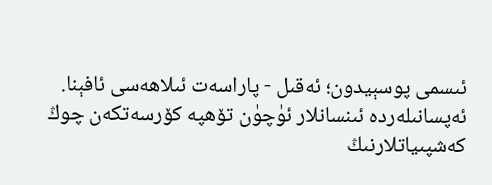ئىسمى پوسېيدون؛ ئەقىل - پاراسەت ئىلاھەسى ئافېنا.
ئەپسانىلەردە ئىنسانلار ئۈچۈن تۆھپە كۆرسەتكەن چوڭ كەشپىياتلارنىڭ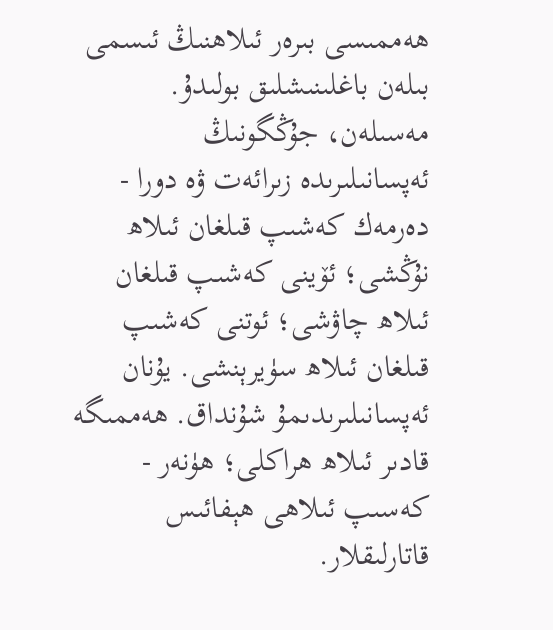ھەممىسى بىرەر ئىلاھنىڭ ئىسمى بىلەن باغلىنىشلىق بولىدۇ. مەسىلەن، جۇڭگونىڭ ئەپسانىلىرىدە زىرائەت ۋە دورا - دەرمەك كەشىپ قىلغان ئىلاھ نۇڭشى؛ ئۆينى كەشىپ قىلغان ئىلاھ چاۋشى؛ ئوتنى كەشىپ قىلغان ئىلاھ سۈيرېنشى. يۇنان ئەپسانىلىرىدىمۇ شۇنداق. ھەممىگە قادىر ئىلاھ ھراكلى؛ ھۈنەر - كەسىپ ئىلاھى ھېفائىس قاتارلىقلار.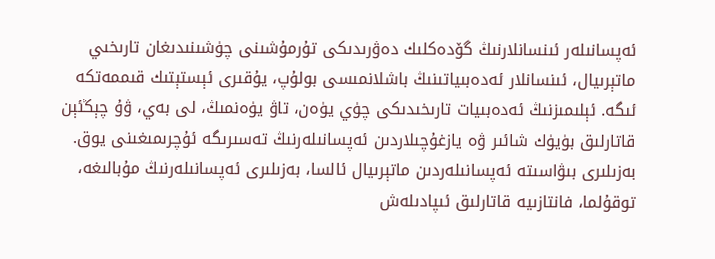ئەپسانىلەر ئىنسانلارنىڭ گۆدەكلىك دەۋرىدىكى تۇرمۇشىنى چۈشىنىدىغان تارىخىي ماتېرىيال، ئىنسانلار ئەدەبىياتىنىڭ باشلانمىسى بولۇپ، يۇقىرى ئېستېتىك قىممەتكە ئىگە. ئېلىمىزنىڭ ئەدەبىيات تارىخىدىكى چۈي يۈەن، تاۋ يۈەنمىڭ، لى بەي، ۋۇ چېڭئېن قاتارلىق بۈيۈك شائىر ۋە يازغۇچىلاردىن ئەپسانىلەرنىڭ تەسىرىگە ئۇچرىمىغىنى يوق. بەزىلىرى بىۋاسىتە ئەپسانىلەردىن ماتېرىيال ئالسا، بەزىلىرى ئەپسانىلەرنىڭ مۇبالىغە، توقۇلما، فانتازىيە قاتارلىق ئىپادىلەش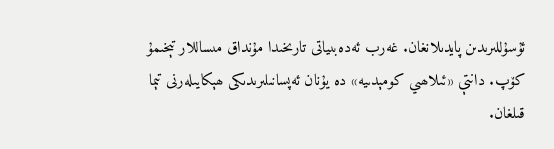ئۇسۇللىرىدىن پايدىلانغان. غەرب ئەدەبىياتى تارىخىدا مۇنداق مىساللار تېخىمۇ كۆپ. دانتې «ئىلاھىي كومېدىيە» دە يۇنان ئەپسانىلىرىدىكى ھېكايىلەرنى تېما قىلغان.